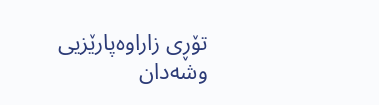تۆڕی زاراوەپارێزیی وشەدان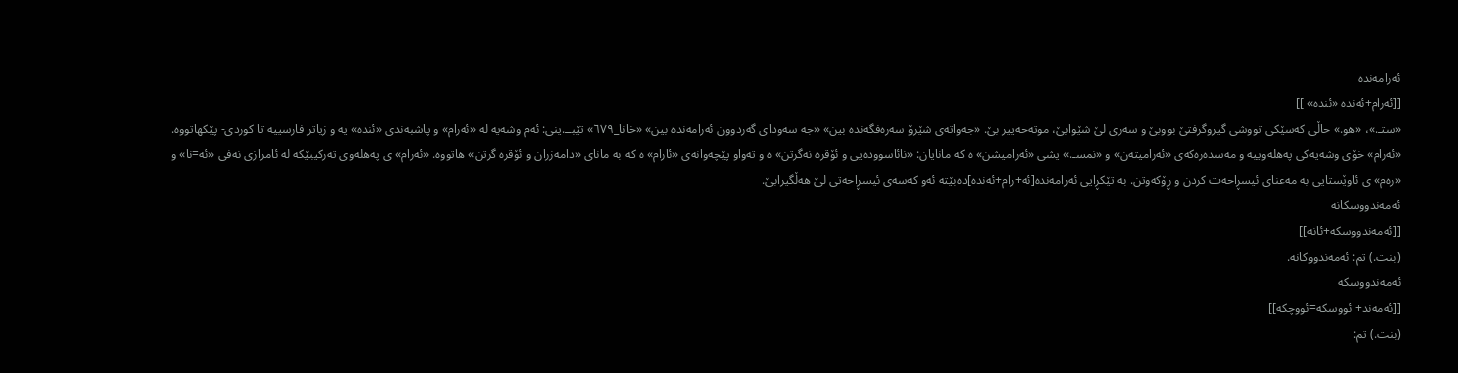ئەرامەندە
[[ئەرام+ئەندە «ئندە» ]]
«ستـ.»، «هو.» حاڵی کەسێکی تووشی گیروگرفتێ بووبێ و سەری لێ شێوابێ، موتەحەییر بێ. «جەواتەی شێرۆ سەرەفگەندە بین» «جە سەودای گەردوون ئەرامەندە بین» «خانا_٦٧٩» تێبــ.ینی: ئەم وشەیە لە «ئەرام» و پاشبەندی «ئندە» یە و زیاتر فارسییە تا کوردی- پێکهاتووە. «ئەرام» خۆی وشەیەکی پەهلەوییە و مەسدەرەکەی «ئەرامیتەن» و «نمسـ.» یشی «ئەرامیشن» ە کە مانایان: «نائاسوودەیی و ئۆقرە نەگرتن» ە و تەواو پێچەوانەی «ئارام» ە کە بە مانای «دامەزران و ئۆقرە گرتن» هاتووە. «ئەرام» ی پەهلەوی تەرکیبێکە لە ئامرازی نەفی «ئە=نا» و «رەم» ی ئاوێستایی بە مەعنای ئیسڕاحەت کردن و ڕۆکەوتن. بە تێکڕایی ئەرامەندە[ئە+رام+ئەندە]دەبێتە ئەو کەسەی ئیسڕاحەتی لێ هەڵگیرابێ.
ئەمەندووسکانە
[[ئەمەندووسکە+ئانە]]
(بنت.) تم: ئەمەندووکانە.
ئەمەندووسکە
[[ئەمەند+ ئووسکە=ئووچکە]]
(بنت.) تم: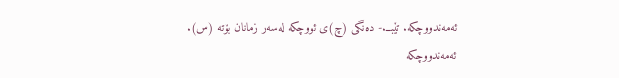ئەمەندووچکە. تێبــ.- دەنگی (چ)ی ئووچکە لەسەر زمانان بۆتە (س).
ئەمەندووچکە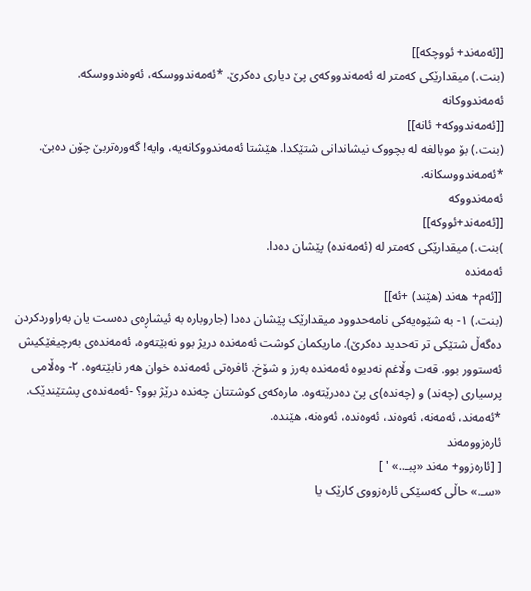[[ئەمەند+ ئووچکە]]
(بنت.) میقدارێکی کەمتر لە ئەمەندووکەی پێ دیاری دەکرێ. *ئەمەندووسکە، ئەوەندووسکە.
ئەمەندووکانە
[[ئەمەندووکە+ ئانە]]
(بنت.) بۆ موبالغە لە بچووک نیشاندانی شتێکدا. هێشتا ئەمەندووکانەیە، وایە! گەورەتربێ چۆن دەبێ. *ئەمەندووسکانە.
ئەمەندووکە
[[ئەمەند+ئووکە]]
)بنت.) میقدارێکی کەمتر لە (ئەمەندە) پێشان دەدا.
ئەمەندە
[[ئەم+ هەند (هێند) +ئە]]
(بنت.) ١- بە شێوەیەکی نامەحدوود میقدارێک پێشان دەدا (جاروبارە بە ئیشاڕەی دەست یان بەراوردکردن دەگەڵ شتێکی تر تەحدید دەکرێ). ماریکمان کوشت ئەمەندە دریژ بوو نەبێتەوە، ئەمەندەی بەرچیغێکیش ئەستوور بوو. قەت وڵاغم نەدیوە ئەمەندە بەرز و شۆخ. ئافرەتی ئەمەندە خوان هەر نابێتەوە. ٢- وەڵامی پرسیاری (چەند) و (چەندە)ی پێ دەدرێتەوە. مارەکەی کوشتتان چەندە درێژ بوو؟ -ئەمەندەی پشتێندێک. *ئەمەند، ئەمەنە، ئەوەند، ئەوەندە، ئەوەنە، هێندە.
ئارەزوومەند
[ [ئارەزوو+ مەند «پبـ..» ' ]
«سـ.» حاڵی کەسێکی ئارەزووی کارێک یا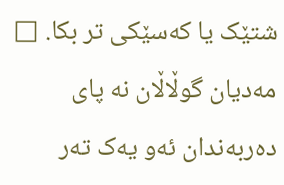شتێک یا کەسێکی تر بکا. □ مەدیان گوڵاڵان نە پای دەربەندان ئەو یەک تەر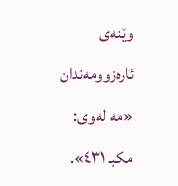وێنەی ئارەزوومەندان «مە لەوی: مکبـ ٤٣١».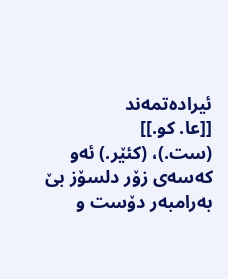ئیرادەتمەند
[[عا. کو.]]
(ست.)، (کئێر.) ئەو کەسەی زۆر دلسۆز بێ بەرامبەر دۆست و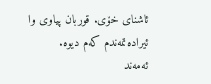ئاشنای خۆی. قوربان پیاوی وا ئیرادەتمەندم کەم دیوە.
ئەمەند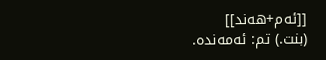[[ئەم+هەند]]
(بنت.) تم: ئەمەندە.